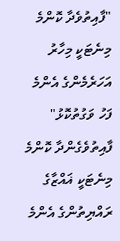"ފާއިތުވެދާ ކޮންމެ މިނެޓަކީ މިހާރު އަހަރެމެންގެ އެންމެ ފަހު ވަގުތުކޮޅު"
ފާއިތުވެގެންދާ ކޮންމެ މިނެޓަކީ ޣައްޒާގެ ރައްޔިތުންގެ އެންމެ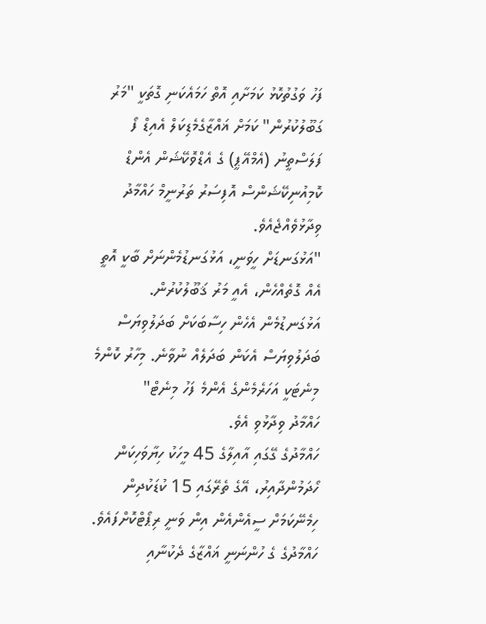ފަހު ވަގުތުކޮޅު ކަމަށާއި އޮތް ހަމައެކަނި ގޮތަކީ "މަރު ގަބޫލުކުރުން" ކަމަށް ޣައްޒާގެމެޑިކަލް އެއިޑް ފޯ ފަލަސްތީނު (އެމްއޭޕީ) ގެ އެޑްވޮކޭޝަން އެންޑް ކޮމިއުނިކޭޝަންސް އޮފިސަރު ތަރުނީމް ހައްމާދު ވިދާޅުވެއްޖެއެވެ.
"އަޅުގަނޑަށް ހީވަނީ، އަޅުގަނޑުމެންނަށް ބާކީ އޮތީ އެއް ގޮތެއްހެން، އެއީ މަރު ޤަބޫލުކުރުން. އަޅުގަނޑުމެން އެހެން ހިސާބަކަށް ބަދަލުވިޔަސް ބަދަލުވިޔަސް އެކަން ބަދަލެއް ނުވާނެ. މިހާރު ކޮންމެ މިނެޓަކީ އަހަރެމެންގެ އެންމެ ފަހު މިނެޓް"
ހައްމާދު ވިދާޅުވި އެވެ.
ހައްމާދުގެ ގޭގައި އާއިލާގެ 45 މީހަކު ހިޔާވަހިކަން ހޯދަމުންދާއިރު، އޭގެ ތެރޭގައި 15 ކުޑަކުދިން ހިމެނޭކަމަށް ސީއެންއެން އިން ވަނީ ރިޕޯޓްކޮށްފައެވެ. ހައްމާދުގެ ގެ ހުންނަނީ ޣައްޒާގެ ދެކުނާއި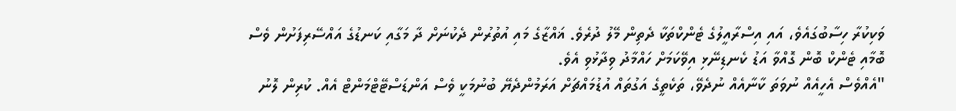ވަކިކުރާ ހިސާބުގައެވެ، އައި އިސްރާއީލުގެ ޓެންކްތަކާ ދެތިން މޭލު ދުރެވެ. ޣައްޒާގެ މައި އުތުރުން ދެކުނަށް ދާ މަގާއި ކަނޑުގެ އައްސޭރިފަށުން ވެސް ބޮމާއި ޓެންކް ބޮން ގޮއްވާ އަޑު ކެނޑިނޭޅި އިވޭކަމަށް ހައްމާދު ވިދާޅުވި އެވެ.
"އެއްވެސް އެހީއެއް ނުވަތަ ކާނާއެއް ނުދެވޭ، ތަކެތީގެ އަގުތައް އުޑުމައްޗަށް އަރަމުންދެޔޭ ބުނުމަކީ ވެސް އަންޑަސްޓޭޓްމަންޓް އެއް. ކުރިން ލޮނު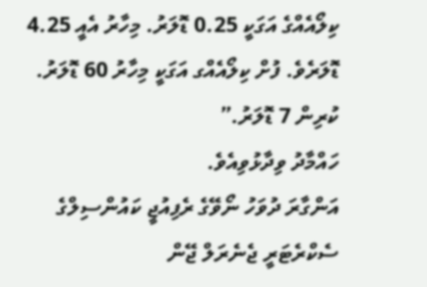ކިލޯއެއްގެ އަގަކީ 0.25 ޑޮލަރު. މިހާރު އެއީ 4.25 ޑޮލަރެވެ. ފުށް ކިލޯއެއްގ އަގަކީ މިހާރު 60 ޑޮލަރު. ކުރިން 7 ޑޮލަރު.”
ހައްމާދު ވިދާޅުވިއެވެ.
އަންގާރަ ދުވަހު ނޯވޭގެ ރެފިއުޖީ ކައުންސިލްގެ ސެކްރެޓަރީ ޖެނެރަލް ޖޭން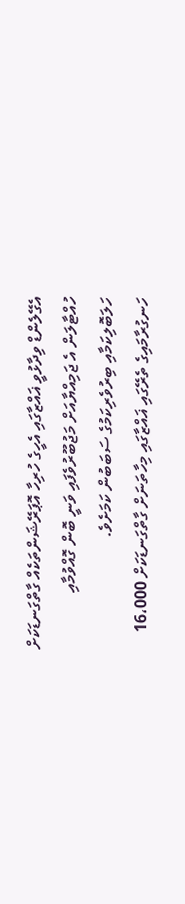އެގޭލެންޑް ވިދާޅުވީ ޣައްޒާގައި އެހީގެ ހުރިހާ އޮޕަރޭޝަންތަކެއް ގާތްގަނޑަކަށް ހުއްޓާލަން އެ ޖަމިއްޔާއަށް މަޖުބޫރުވެފައި ވަނީ ބޮން ގޮއްވުމާއި ހަލަބޮލިކަމާއި ބިރުވެރިކަމުގެ ސަބަބުން ކަމަށެވެ.
ހަނގުރާމައިގެ ތެރޭގައި ޣައްޒާގައި މިހާތަނަށް ގާތްގަނޑަކަށް 16،000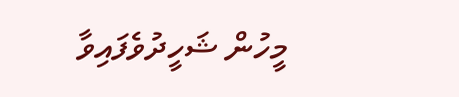މީހުން ޝަހީދުވެފައިވާ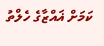ކަމަށް ޣައްޒާގެ ހެލްތު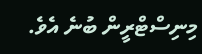މިނިސްޓްރީން ބުނެ އެވެ.